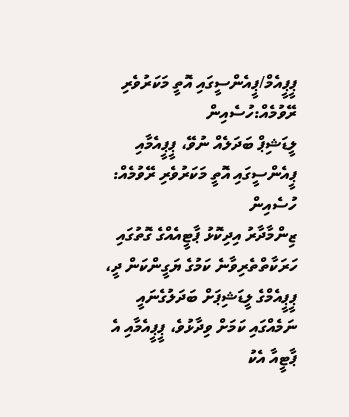ޕީޕީއެމް/ޕީއެންސީގައި އޮތީ މަކަރުވެރި ރޭވުމެއް:ހުސެއިން
ލީޑަޝިޕް ބަދަލެއް ނުވޭ، ޕީޕީއެމާއި ޕީއެންސީގައި އޮތީ މަކަރުވެރި ރޭވުމެއް: ހުސެއިން
ޒިންމާދާރު އިދިކޮޅު ޕާޓީއެއްގެ ގޮތުގައި ހަރަކާތްތެރިވާނެ ކަމުގެ ޔަގީންކަން ދީ، ޕީޕީއެމްގެ ލީޑަޝިޕަށް ބަދަލުގެނައީ ނަމެއްގައި ކަމަށް ވިދާޅުވެ، ޕީޕީއެމާއި އެ ޕާޓީއާ އެކު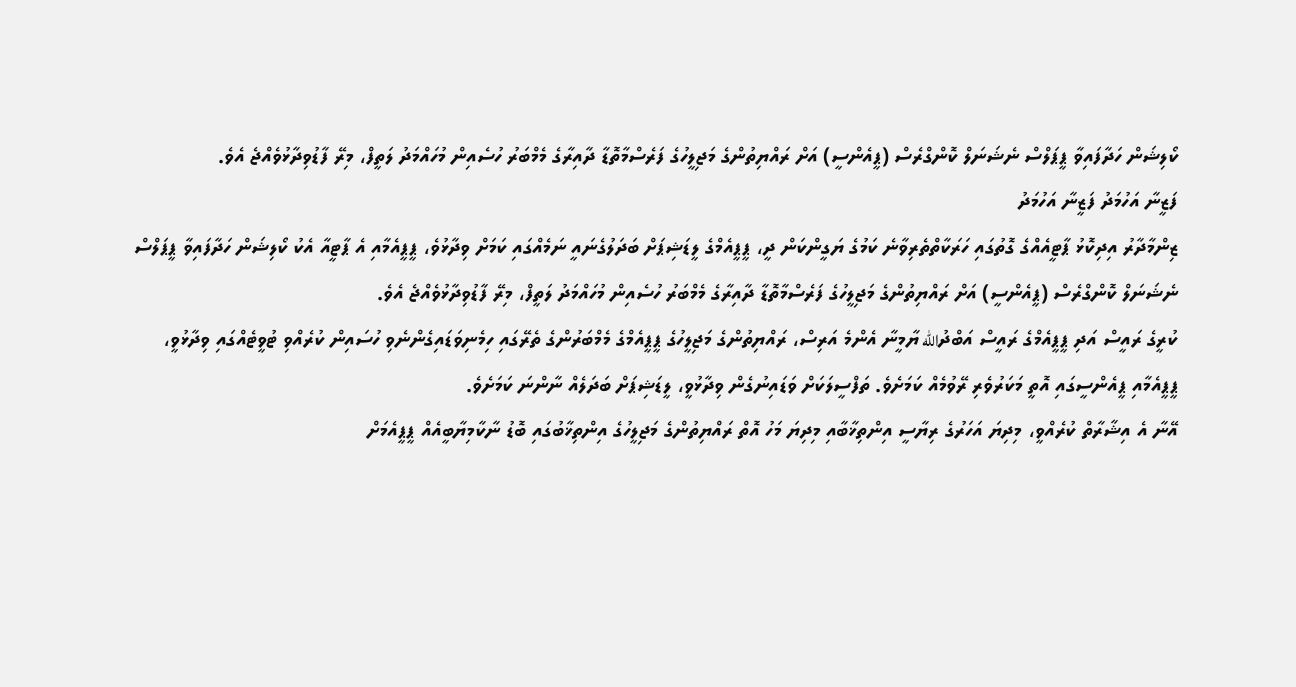ކޯލިޝަން ހަދާފައިވާ ޕީޕަލްސް ނެޝަނަލް ކޮންގްރެސް (ޕީއެންސީ) އަށް ރައްޔިތުންގެ މަޖިލީހުގެ ފަރެސްމާތޮޑާ ދާއިރާގެ މެމްބަރު ހުސެއިން މުހައްމަދު ލަތީފް، މިރޭ ފާޑުވިދާޅުވެއްޖެ އެވެ.
ފަޒީނާ އަހުމަދު ފަޒީނާ އަހުމަދު
ޒިންމާދާރު އިދިކޮޅު ޕާޓީއެއްގެ ގޮތުގައި ހަރަކާތްތެރިވާނެ ކަމުގެ ޔަގީންކަން ދީ، ޕީޕީއެމްގެ ލީޑަޝިޕަށް ބަދަލުގެނައީ ނަމެއްގައި ކަމަށް ވިދާޅުވެ، ޕީޕީއެމާއި އެ ޕާޓީއާ އެކު ކޯލިޝަން ހަދާފައިވާ ޕީޕަލްސް ނެޝަނަލް ކޮންގްރެސް (ޕީއެންސީ) އަށް ރައްޔިތުންގެ މަޖިލީހުގެ ފަރެސްމާތޮޑާ ދާއިރާގެ މެމްބަރު ހުސެއިން މުހައްމަދު ލަތީފް، މިރޭ ފާޑުވިދާޅުވެއްޖެ އެވެ.
ކުރީގެ ރައީސް އަދި ޕީޕީއެމްގެ ރައީސް އަބްދުالله ޔާމީނާ އެންމެ އަރިސް، ރައްޔިތުންގެ މަޖިލީހުގެ ޕީޕީއެމްގެ މެމްބަރުންގެ ތެރޭގައި ހިމެނިވަޑައިގެންނެވި ހުސައިން ކުރެއްވި ޓުވީޓެއްގައި ވިދާޅުވީ، ޕީޕީއެމާއި ޕީއެންސީގައި އޮތީ މަކަރުވެރި ރޭވުމެއް ކަމަށެވެ. ތަފްސީލަކަށް ވަޑައިނުގެން ވިދާޅުވީ، ލީޑަޝިޕަށް ބަދަލެއް ނާންނަ ކަމަށެވެ.
އޭނާ އެ އިޝާރާތް ކުރެއްވީ، މިދިޔަ އަހަރުގެ ރިޔާސީ އިންތިޚާބާއި މިދިޔަ މަހު އޮތް ރައްޔިތުންގެ މަޖިލީހުގެ އިންތިޚާބުގައި ބޮޑު ނާކާމިޔާބީއެއް ޕީޕީއެމަށް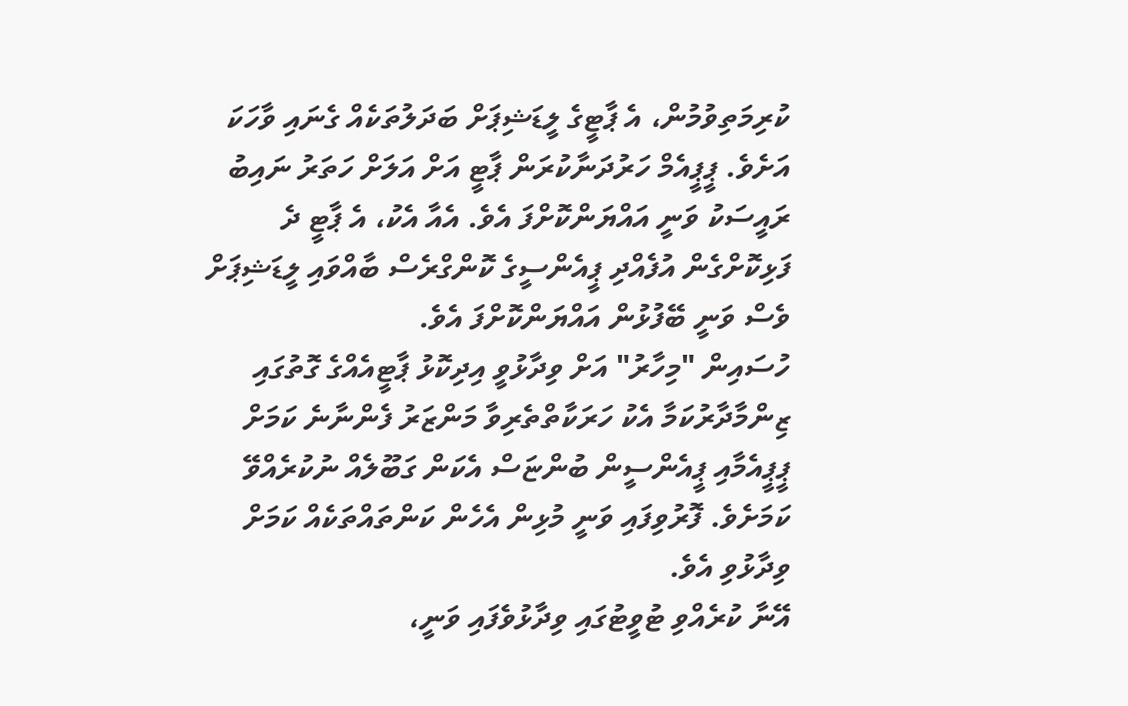ކުރިމަތިވުމުން، އެ ޕާޓީގެ ލީޑަޝިޕަށް ބަދަލުތަކެއް ގެނައި ވާހަކަ އަށެވެ. ޕީޕީއެމް ހަރުދަނާކުރަން ޕާޓީ އަށް އަލަށް ހަތަރު ނައިބު ރައީސަކު ވަނީ އައްޔަންކޮށްފަ އެވެ. އެއާ އެކު، އެ ޕާޓީ ދެ ފަޅިކޮށްގެން އުފެއްދި ޕީއެންސީގެ ކޮންގްރެސް ބާއްވައި ލީޑަޝިޕަށް ވެސް ވަނީ ބޭފުޅުން އައްޔަންކޮށްފަ އެވެ.
ހުސައިން "މިހާރު" އަށް ވިދާޅުވީ އިދިކޮޅު ޕާޓީއެއްގެ ގޮތުގައި ޒިންމާދާރުކަމާ އެކު ހަރަކާތްތެރިވާ މަންޒަރު ފެންނާނެ ކަމަށް ޕީޕީއެމާއި ޕީއެންސީން ބުންޏަސް އެކަން ގަބޫލެއް ނުކުރެއްވޭ ކަމަށެވެ. ފޮރުވިފައި ވަނީ މުޅިން އެހެން ކަންތައްތަކެއް ކަމަށް ވިދާޅުވި އެވެ.
އޭނާ ކުރެއްވި ޓުވީޓުގައި ވިދާޅުވެފައި ވަނީ،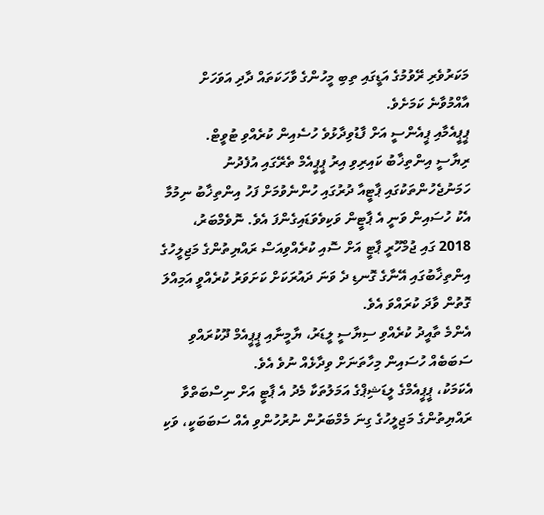މަކަރުވެރި ރޭވުމުގެ އަޑީގައި ތިބި މީހުންގެ ވާހަކަތައް ދާދި އަވަހަށް އާއްމުވާނެ ކަމަށެވެ.
ޕީޕީއެމާއި ޕީއެންސީ އަށް ފާޑުވިދާޅުވެ ހުސެއިން ކުރެއްވި ޓުވީޓް.
ރިޔާސީ އިންތިޚާބު ކައިރިވި އިރު ޕީޕީއެމް ތެރޭގައި އުފެދުނު ހަމަނުޖެހުންތަކުގައި ޕާޓީއާ ދުރުގައި ހުންނެވުމަށް ފަހު އިންތިޚާބު ނިމުމާ އެކު ހުސައިން ވަނީ އެ ޕާޓީން ވަކިވެވަޑައިގެންފަ އެވެ. ނޮވެމްބަރު، 2018 ގައި ޖުމްހޫރީ ޕާޓީ އަށް ސޮއި ކުރެއްވިއަސް ރައްޔިތުންގެ މަޖިލީހުގެ އިންތިޚާބުގައި އޭނާގެ ގޮނޑި ދެ ވަނަ ދައުރަކަށް ކަށަވަރު ކުރެއްވީ އަމިއްލަ ގޮތުން ވާދަ ކުރައްވަ އެވެ.
އެންމެ ތާއީދު ކުރެއްވި ސިޔާސީ ލީޑަރު، ޔާމީނާއި ޕީޕީއެމް ދޫކުރައްވި ސަބަބެއް ހުސައިން މިހާތަނަށް ވިދާޅެއް ނުވެ އެވެ.
އެކަމަކު، ޕީޕީއެމްގެ ލީޑަޝިޕްގެ އަމަލުތަކާ މެދު އެ ޕާޓީ އަށް ނިސްބަތްވާ ރައްޔިތުންގެ މަޖިލީހުގެ ގިނަ މެމްބަރުން ނުރުހުންވި އެއް ސަބަބަކީ، ވަކި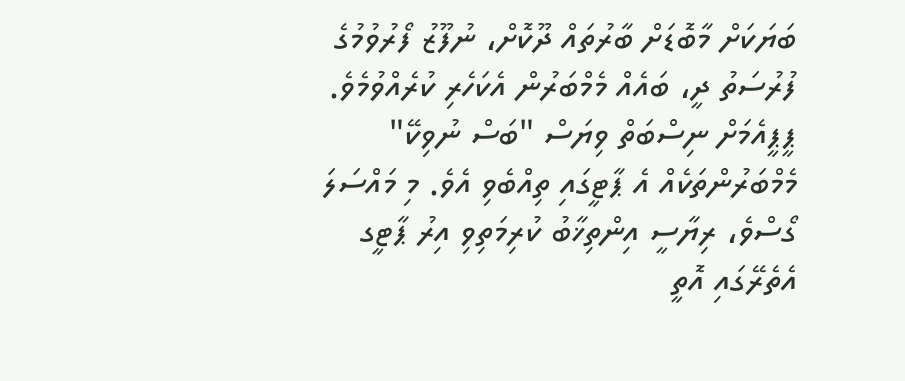ބަޔަކަށް މާބޮޑަށް ބާރުތައް ދޫކޮށް، ނުފޫޒު ފޯރުވުމުގެ ފުރުސަތު ދީ، ބައެއް މެމްބަރުން އެކަހެރި ކުރެއްވުމެވެ. ޕީޕީއެމަށް ނިސްބަތް ވިޔަސް "ބަސް ނުވިކޭ" މެމްބަރުންތަކެއް އެ ޕާޓީގައި ތިއްބެވި އެވެ. މި މައްސަލަ ގޯސްވެ، ރިޔާސީ އިންތިޚާބު ކުރިމަތިވި އިރު ޕާޓީގ އެތެރޭގައި އޮތީ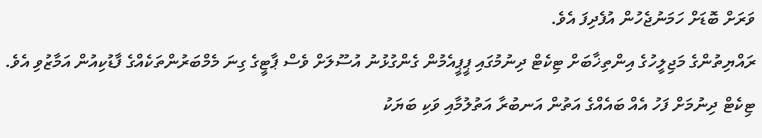ވަރަށް ބޮޑަށް ހަމަނުޖެހުން އުފެދިފަ އެވެ.
ރައްޔިތުންގެ މަޖިލީހުގެ އިންތިޚާބަށް ޓިކެޓް ދިނުމުގައި ޕީޕީއެމުން ގެންގުޅުނު އުސޫލަށް ވެސް ޕާޓީގެ ގިނަ މެމްބަރުންތަކެއްގެ ފާޑުކިއުން އަމާޒުވި އެވެ. ޓިކެޓް ދިނުމަށް ފަހު އެއް ބައެއްގެ އަތުން އަނބުރާ އަތުލުމާއި ވަކި ބަޔަކު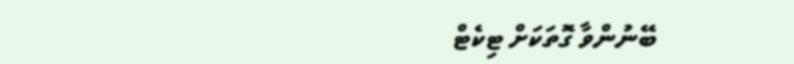ބޭނުންވާ ގޮތަކަށް ޓިކެޓް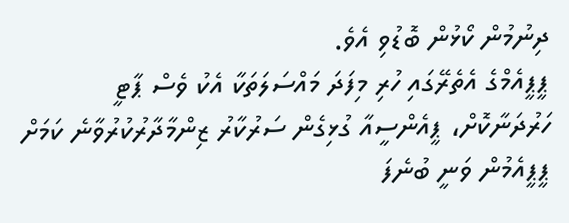ދިނުމުން ކޯޅުން ބޮޑުވި އެވެ.
ޕީޕީއެމްގެ އެތެރޭގައި ހުރި މިފަދަ މައްސަލަތަކާ އެކު ވެސް ޕާޓީ ހަރުދަނާކޮށް، ޕީއެންސީއާ ގުޅިގެން ސަރުކާރު ޒިންމާދާރުކުރުވާނެ ކަމަށް ޕީޕީއެމުން ވަނީ ބުނެފަ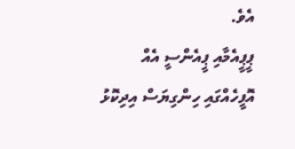އެވެ.
ޕީޕީއެމާއި ޕީއެންސީ އެއް އޮފީހެއްގައި ހިންގިޔަސް އިދިކޮޅު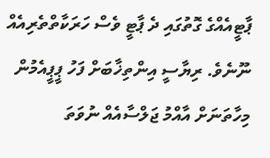ޕާޓީއެއްގެ ގޮތުގައި ދެ ޕާޓީ ވެސް ހަރަކާތްތެރިއެއް ނޫނެވެ. ރިޔާސީ އިންތިޚާބަށް ފަހު ޕީޕީއެމުން މިހާތަނަށް އާއްމު ޖަލްސާއެއް ނުވަތަ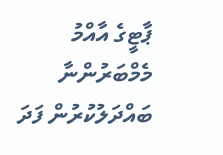ޕާޓީގެ އާއްމު މެމްބަރުންނާ ބައްދަލުކުރުން ފަދަ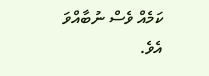ކަމެއް ވެސް ނުބާއްވަ އެވެ.